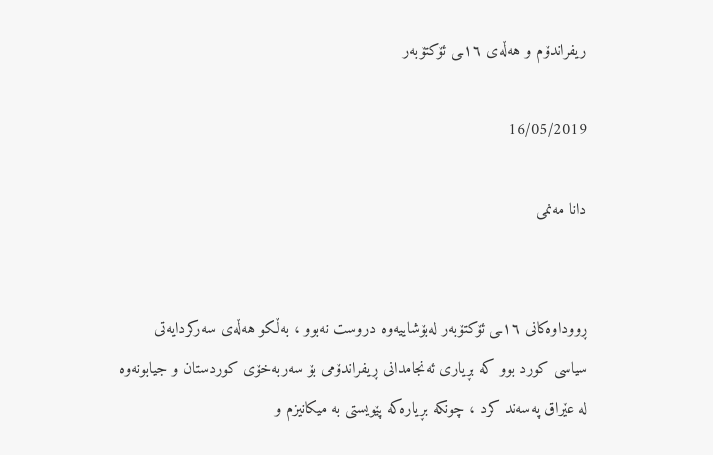ریفراندۆم و هه‌ڵه‌ی ۱٦ـی ئۆكتۆبه‌ر

16/05/2019

دانا مه‌نمى


ڕووداوه‌كانی ۱٦ـی ئۆكتۆبه‌ر له‌بۆشاییه‌وه‌ دروست نه‌بوو ، به‌ڵكو هه‌ڵه‌ی سه‌ركردایه‌تی سیاسی كورد بوو كه‌ بڕیاری ئه‌نجامدانی ڕیفراندۆمی بۆ سه‌ربه‌خۆی كوردستان و جیابونه‌وه‌ له‌ عێراق په‌سه‌ند كرد ، چونكه‌ بڕیاره‌كه‌ پێویستی به‌ میكانیزم و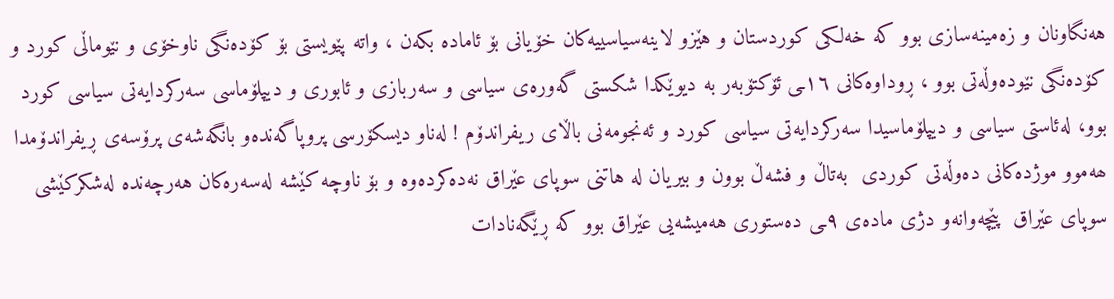هه‌نگاونان و زه‌مینه‌سازی بوو كه‌ خه‌لكی كوردستان و هێزو لاینه‌سیاسییه‌كان خۆیانی بۆ ئاماده‌ بكه‌ن ، واته‌ پێویستی بۆ كۆده‌نگی ناوخۆی و نێوماڵی كورد و كۆده‌نگی نێوده‌وڵه‌تی بوو ، ڕوداوه‌كانی ۱٦ـی ئۆكتۆبه‌ر به‌ دیوێكدا شکستی گەورەی سیاسی و سەربازی و ئابوری و دیپلۆماسی سەرکردایەتی سیاسی کورد بوو، له‌ئاستی سیاسی و دیپلۆماسیدا سه‌ركردایه‌تی سیاسی كورد و ئه‌نجومه‌نی باڵای ریفراندۆم ! له‌ناو دیسكۆرسی پروپاگەندەو بانگەشەی پرۆسەی ڕیفراندۆمدا ھەموو موژدەکانی ده‌وڵه‌تی كوردی  بەتاڵ و فشەڵ بوون و بیریان له‌ هاتنی سوپای عێراق نه‌ده‌كرده‌وه‌ و بۆ ناوچه‌ كێشه‌ له‌سه‌ره‌كان هه‌رچه‌نده‌ له‌شكركێشی سوپای عێراق  پێچه‌وانه‌و دژی ماده‌ی ۹ـی ده‌ستوری هه‌میشه‌یی عێراق بوو كه‌ ڕێگەنادات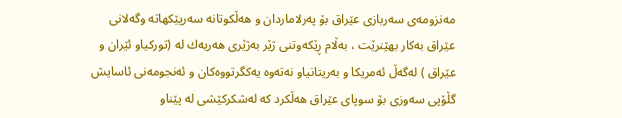مەنزومەی سەربازی عێراق بۆ پەرلاماردان و ھەڵکوتانە سەرپێکھاتە وگەلانی عێراق بەکار بھێنرێت ، به‌ڵام ڕێكه‌وتنی ژێر به‌ژێری هه‌ریه‌ك له‌ (توركیاو ئێران و عێراق ) له‌گه‌ڵ ئه‌مریكا و به‌ریتانیاو نه‌ته‌وه‌ یه‌كگرتووه‌كان و ئه‌نجومه‌نی ئاسایش گڵۆپی سه‌وزی بۆ سوپای عێراق هه‌ڵكرد كه‌ له‌شكركێشی له‌ پێناو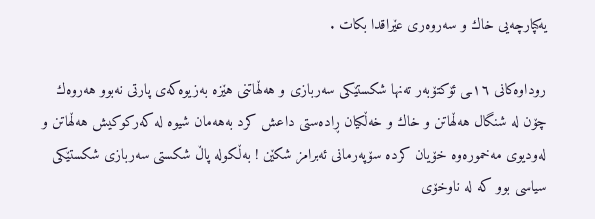یه‌كپارچه‌یی خاك و سه‌روه‌ری عێراقدا بكات .

روداوه‌كانی ۱٦ـی ئۆكتۆبه‌ر ته‌نها شكستێكی سه‌ربازی و هه‌ڵهاتنی هێزه‌ به‌زیوه‌كه‌ی پارتی نه‌بوو هه‌روه‌ك چۆن له‌ شنگال هه‌ڵهاتن و خاك و خه‌ڵكیان ڕاده‌ستی داعش كرد به‌هه‌مان شیوه‌ له‌ كه‌ركوكیش هه‌ڵهاتن و له‌ودیوی مه‌خموره‌وه‌ خۆیان كرده‌ سۆپه‌رمانی ئه‌برامز شكێن ! به‌ڵكوله‌ پاڵ شكستی سه‌ربازی شكستێكی سیاسی بوو كه‌ له‌ ناوخۆی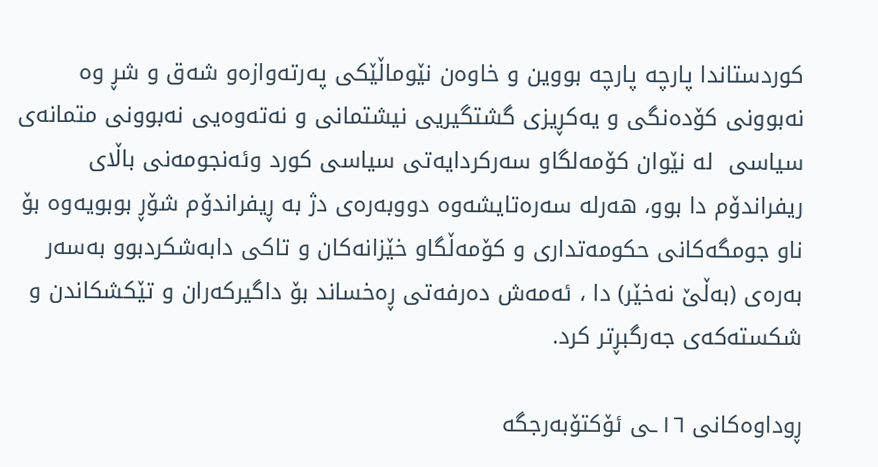كوردستاندا پارچە پارچە بووین و خاوه‌ن نێوماڵێكی په‌رته‌وازه‌و شه‌ق و شڕ وه‌ نه‌بوونی کۆدەنگی و یەکڕیزی گشتگیریی نیشتمانی و نه‌ته‌وه‌یی نه‌بوونی متمانەی سیاسی  لە نێوان کۆمەلگاو سه‌ركردایه‌تی سیاسی كورد وئه‌نجومه‌نی باڵای ریفراندۆم دا بوو، هه‌رله‌ سه‌ره‌تایشه‌وه‌ دووبه‌ره‌ی دژ به‌ ڕیفراندۆم شۆڕ بوبویه‌وه‌ بۆ ناو جومگه‌كانی حكومه‌تداری و كۆمه‌ڵگاو خێزانه‌كان و تاكی دابه‌شكردبوو به‌سه‌ر به‌ره‌ی (به‌ڵێ نه‌خێر) دا ، ئه‌مه‌ش ده‌رفه‌تی ڕه‌خساند بۆ داگیركه‌ران و تێكشكاندن و شكسته‌كه‌ی جه‌رگبڕتر كرد.

ڕوداوه‌كانی ۱٦ـی ئۆكتۆبه‌رجگه‌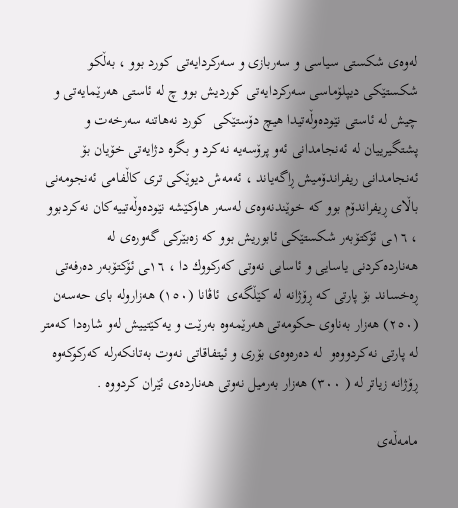له‌وه‌ی شكستی سیاسی و سه‌ربازی و سه‌ركردایه‌تی كورد بوو ، به‌ڵكو شكستێكی دیپلۆماسی سه‌ركردایه‌تی كوردیش بوو چ له‌ ئاستی هه‌رێمایه‌تی و چیش له‌ ئاستی نێوده‌وڵه‌تیدا هیچ دۆستێكی  كورد نه‌هاتنه‌ سه‌رخه‌ت و پشتگیرییان له‌ ئه‌نجامدانی ئه‌و پرۆسه‌یه‌ نه‌كرد و بگره‌ دژایه‌تی خۆیان بۆ ئه‌نجامدانی ریفراندۆمیش ڕاگه‌یاند ، ئه‌مه‌ش دیوێكی تری كاڵفامی ئه‌نجومه‌نی باڵای ڕیفراندۆم بوو كه‌ خوێندنه‌وه‌ی له‌سه‌ر هاوكێشه‌ نێوده‌وڵه‌تییه‌كان نه‌كردبوو ، ۱٦ـی ئۆكتۆبه‌ر شكستێكی ئابوریش بوو كه‌ زەبێركی گەورەی لە هه‌نارده‌كردنی یاسایی و ئاسایی نەوتی كەركووك دا ، ۱٦ـی ئۆكتۆبه‌ر ده‌رفه‌تی ڕه‌خساند بۆ پارتی كه‌ ڕۆژانه‌ له‌ كێڵگه‌ی  ئاڤانا (۱٥۰) هەزاروله‌ بای حه‌سه‌ن (۲٥۰) هەزار به‌ناوی حكومه‌تی هه‌رێمه‌وه‌ به‌رێت و یه‌كێتییش له‌و شاره‌دا كه‌متر له‌ پارتی نه‌كردووه‌و  له‌ ده‌ره‌وه‌ی بۆری و ئیتفاقاتی نه‌وت به‌تانكه‌رله‌ كه‌ركوكه‌وه‌ ڕۆژانه‌ زیاتر له‌ ( ۳۰۰) هه‌زار به‌رمیل نه‌وتی هه‌نارده‌ی ئێران كردووه‌ .

مامه‌ڵه‌ی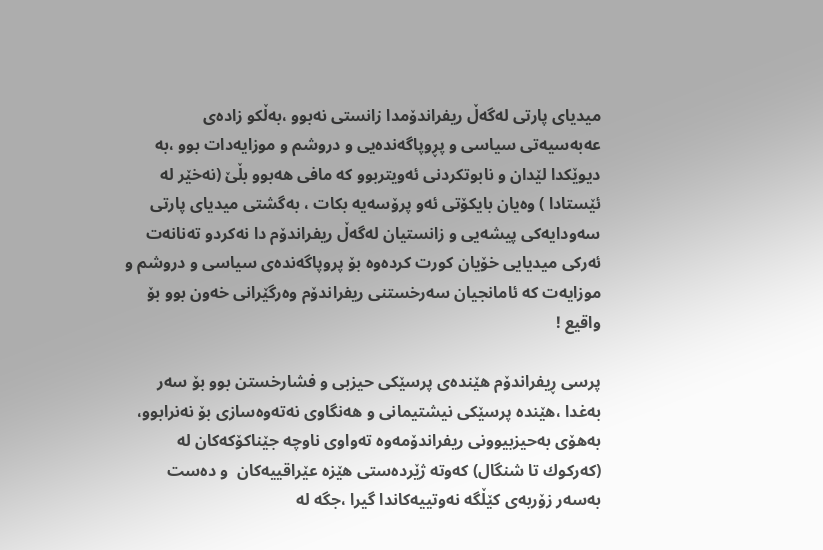میدیای پارتی له‌گه‌ڵ ریفراندۆمدا زانستی نه‌بوو ،به‌ڵكو زاده‌ی عه‌به‌سیه‌تی سیاسی و پڕوپاگه‌نده‌یی و دروشم و موزایه‌دات بوو ،به‌ دیوێكدا لێدان و نابوتكردنی ئه‌ویتربوو كه‌ مافی هه‌بوو بڵێ (نه‌خێر له‌ ئێستادا ) وه‌یان بایكۆتی ئه‌و پرۆسه‌یه‌ بكات ، به‌گشتی میدیای پارتی سه‌ودایه‌كی پیشه‌یی و زانستیان له‌گه‌ڵ ریفراندۆم دا نه‌كردو ته‌نانه‌ت ئه‌ركی میدیایی خۆیان كورت كرده‌وه‌ بۆ پروپاگه‌نده‌ی سیاسی و دروشم و موزایه‌ت كه‌ ئامانجیان سه‌رخستنی ریفراندۆم وه‌رگێرانی خه‌ون بوو بۆ واقیع !

پرسی ڕیفراندۆم هێنده‌ی پرسێكی حیزبی و فشارخستن بوو بۆ سه‌ر به‌غدا ،هێنده‌ پرسێكی نیشتیمانی و هه‌نگاوی نه‌ته‌وه‌سازی بۆ نه‌نرابوو،  به‌هۆی به‌حیزبیوونی ریفراندۆمه‌وه‌ ته‌واوی ناوچه‌ جێناكۆكه‌كان له‌ (كه‌ركوك تا شنگال) كه‌وته‌ ژێرده‌ستی هێزه‌ عێراقییه‌كان  و ده‌ست به‌سه‌ر زۆربه‌ی كێڵگه‌ نه‌وتییه‌كاندا گیرا ،جگه‌ له‌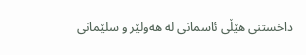داخستنی هێڵی ئاسمانی له‌ هه‌ولێر و سلێمانی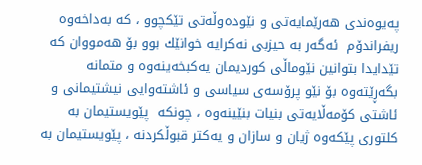په‌یوه‌ندی هه‌رێمایه‌تی و نێوده‌وڵه‌تی تێكچوو ، كه‌ به‌داخه‌وه‌ ریفراندۆم  ئه‌گه‌ر به‌ حیزبی نه‌كرایه‌ خوانێك بوو بۆ هه‌مووان كه‌ تێدایدا بتوانین نێوماڵی کوردیمان یەکبخەینەوە و متمانە بگەڕێتەوە بۆ نێو پرۆسەی سیاسی و ئاشتەوایی نیشتیمانی و ئاشتی کۆمەڵایەتی بنیات بنێینەوە ، چونكه‌  پێویستیمان بە کلتوری پێکەوە ژیان و سازان و یەکتر قبوڵکردنە ، پێویستیمان بە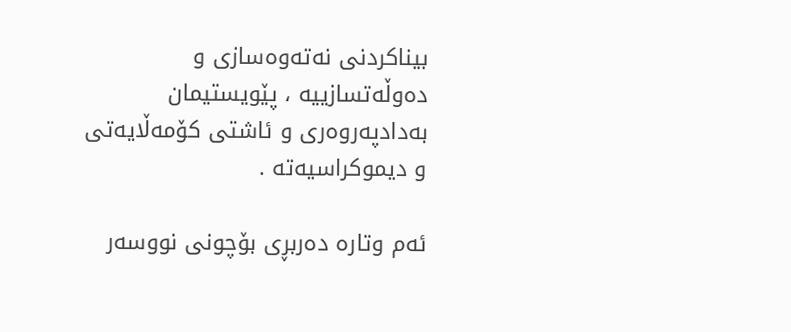بیناکردنی نەتەوەسازی و دەوڵەتسازییە ، پێویستیمان بەدادپەروەری و ئاشتی کۆمەڵایەتی و دیموکراسیەته‌ .

ئەم وتارە دەربڕی بۆچونی نووسەر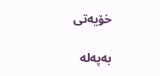خۆیەتی

بەپەلە